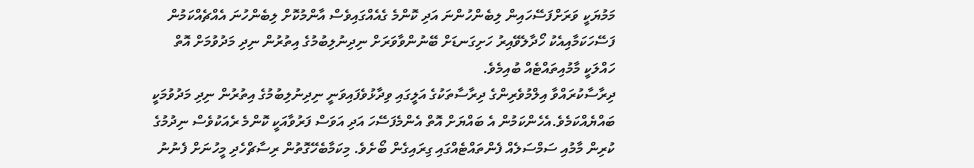މަމުޔަކީ ވަރަށްފަސޭހައިން ލިބެންހުންނަ އަދި ކޮންމެ ގެއެއްގައިވެސް އާންމުކޮށް ލިބެންހުނަ އެއްޗެއްކަމުން ފަސޭހަކަމާއިއެކު ހޯދާލެވޭއިރު ހަށިގަނޑަށް ބޭނުންވާވަރަށް ނިދިނުލިބުމުގެ އިތުރުން ނިދި މަދުވުމަށް އޮތް ހައްލަކީ މާމުއިތައްޓެއް ބުއިމެވެ.
ދިރާސާކުރައްވާ އިލްމުވެރިންގެ ދިރާސާތަކުގެ އަލީގައި ވިދާޅުވެފައިވަނީ ނިދިނުލިބުމުގެ އިތުރުން ނިދި މަދުވުމަކީ ބައްޔެއްކަމެވެ.އެހެންކަމުން އެ ބައްޔަށް އޮތް އެންމެފަސޭހަ އަދި އަވަސް ފަރުވާއަކީ ކޮންމެ ރެއަކުވެސް ނިދުމުގެ ކުރިން މާމުއި ސަމްސަލެއް ފެންތައްޓެއްގައި ގިރައިގެން ބޯށެވެ. މިކަމާބެހޭގޮތުން ރިސާޗްހެދި މީހުނަށް ފެނުނު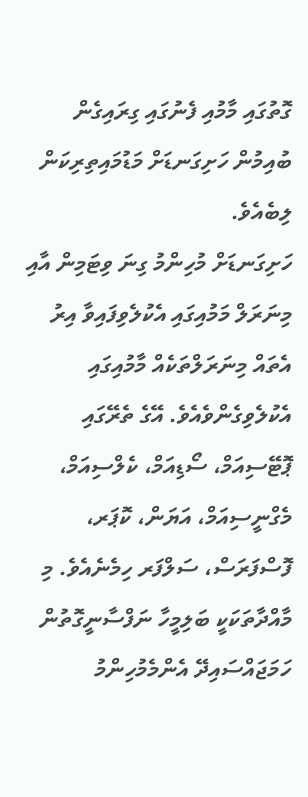ގޮތުގައި މާމުއި ފެނުގައި ގިރައިގެން ބުއިމުން ހަށިގަނޑަށް މަޑުމައިތިރިކަން ލިބެއެވެ.
ހަށިގަނޑަށް މުހިންމު ގިނަ ވިޓަމިން އާއި މިނަރަލް މަމުއިގައި އެކުލެވިފައިވާ އިރު އެތައް މިނަރަލްތަކެއް މާމުއިގައި އެކުލެވިގެންވެއެވެ. އޭގެ ތެރޭގައި ޕޮޓޭސިއަމް، ސޯޑިއަމް، ކެލްސިއަމް، މެގްނީސިއަމް، އަޔަން، ކޮޕަރ، ފޮސްފަރަސް، ސަލްފަރ ހިމެނެއެވެ. މި މާއްދާތަކަކީ ބަލިމީހާ ނަފްސާނީގޮތުން ހަމަޖައްސައިދޭ އެންމެމުހިންމު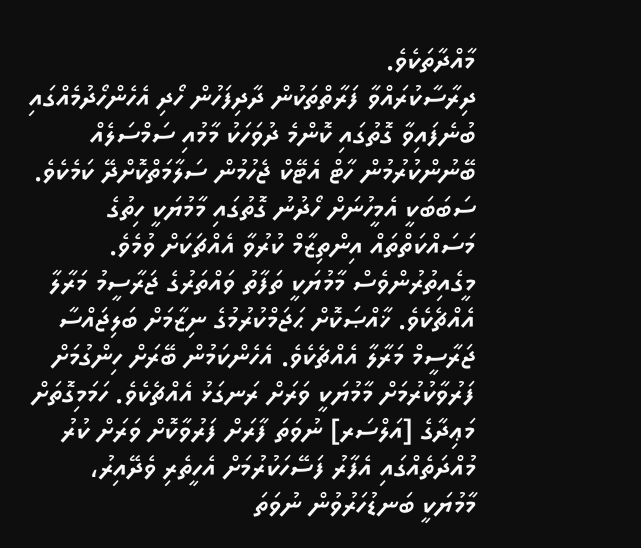މާއްދާތަކެވެ.
ދިރާސާކުރައްވާ ފަރާތްތަކުން ދާދިފަހުން ހޯދި އެހެންހޯދުމެއްގައި ބުނެފައިވާ ގޮތުގައި ކޮންމެ ދުވަހަކު މާމުއި ސަމްސަލެއް ބޭނުންކުރުމުން ހާޓް އެޓޭކް ޖެހުމުން ސަލާމަތްކޮށްދޭ ކަމެކެވެ. ސަބަބަކީ އެމީހުނަށް ހޯދުނު ގޮތުގައި މާމުޔަކީ ހިތުގެ މަސައްކަތްތައް އިންތިޒާމް ކުރުވާ އެއްޗަކަށް ވުމެވެ.
މީގެއިތުރުންވެސް މާމުޔަކީ ތަފާތު ވައްތަރުގެ ޖަރާސީމު މަރާލާ އެއްޗެކެވެ. ޚާއްޞަކޮށް ޙަޖަމްކުރުމުގެ ނިޒާމަށް ބަލިޖައްސާ ޖަރާސީމް މަރާލާ އެއްޗެކެވެ. އެހެންކަމުން ބޭރަށް ހިންގުމަށް ފަރުވާކުރުމަށް މާމުޔަކީ ވަރަށް ރަނގަޅު އެއްޗެކެވެ. ހަމަމިގޮތަށް މަޢިދާގެ [އަލްސަރ] ނުވަތަ ފާރަށް ފަރުވާކޮށް ވަރަށް ކުރު މުއްދަތެއްގައި އެފާރު ފަސޭހަކުރުމަށް އެހީތެރި ވެދޭއިރު، މާމުޔަކީ ބަނޑުހަރުވުން ނުވަތަ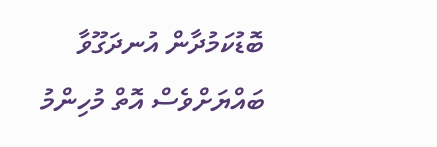ބޮޑުކަމުދާން އުނދަގޫވާ ބައްޔަށްވެސް އޮތް މުހިންމު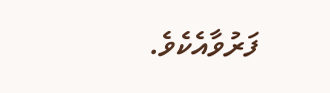ފަރުވާއެކެވެ.